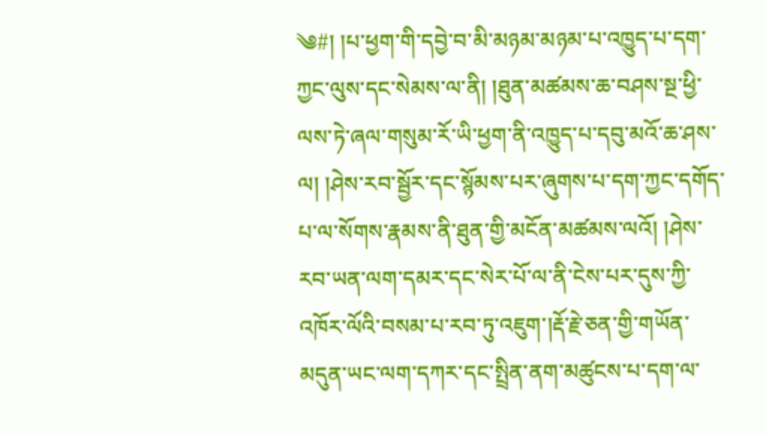༄#། །པ་ཕྱག་གི་དབྱེ་བ་མི་མཉམ་མཉམ་པ་འཁྱུད་པ་དག་ཀྱང་ལུས་དང་སེམས་ལ་ནི། །ཐུན་མཚམས་ཆ་བཤས་སྔ་ཕྱི་ལས་ཏེ་ཞལ་གསུམ་རོ་ཡི་ཕྱག་ནི་འཁྱུད་པ་དབུ་མའོ་ཆ་ཤས་ལ། །ཤེས་རབ་སྦྱོར་དང་སྙོམས་པར་ཞུགས་པ་དག་ཀྱང་དགོད་པ་ལ་སོགས་རྣམས་ནི་ཐུན་གྱི་མངོན་མཚམས་ལའོ། །ཤེས་རབ་ཡན་ལག་དམར་དང་སེར་པོ་ལ་ནི་ངེས་པར་དུས་ཀྱི་འཁོར་ལོའི་བསམ་པ་རབ་ཏུ་འཇུག་།རྡོ་རྗེ་ཅན་གྱི་གཡོན་མདུན་ཡང་ལག་དཀར་དང་སྤྲིན་ནག་མཚུངས་པ་དག་ལ་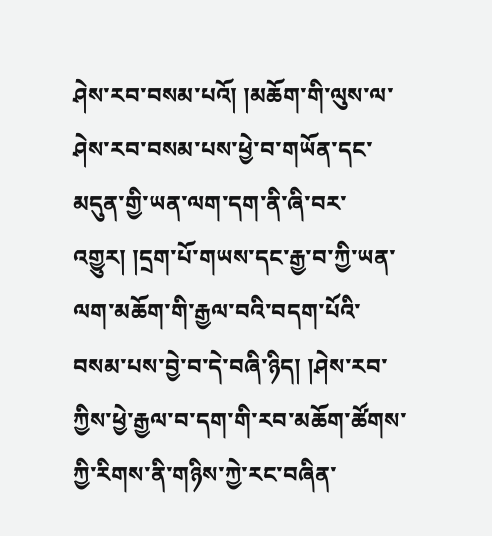ཤེས་རབ་བསམ་པའོ། །མཆོག་གི་ལུས་ལ་ཤེས་རབ་བསམ་པས་ཕྱེ་བ་གཡོན་དང་མདུན་གྱི་ཡན་ལག་དག་ནི་ཞི་བར་འགྱུར། །དྲག་པོ་གཡས་དང་རྒྱ་བ་ཀྱི་ཡན་ལག་མཆོག་གི་རྒྱལ་བའི་བདག་པོའི་བསམ་པས་བྱེ་བ་དེ་བཞི་ཉིད། །ཤེས་རབ་ཀྱིས་ཕྱེ་རྒྱལ་བ་དག་གི་རབ་མཆོག་ཚོགས་ཀྱི་རིགས་ནི་གཉིས་ཀྱེ་རང་བཞིན་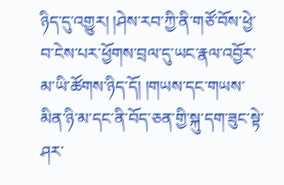ཉིད་དུ་འགྱུར། །ཤེས་རབ་ཀྱི་ནི་གཙོ་བོས་ཕྱེ་བ་ངེས་པར་ཕྱོགས་བྲལ་དུ་ཡང་རྣལ་འབྱོར་མ་ཡི་ཚོགས་ཉིད་དོ། །གཡས་དང་གཡས་མིན་ཉི་མ་དང་ནི་བོད་ཅན་གྱི་སྐུ་དག་ཟུང་སྟེ་ཤར་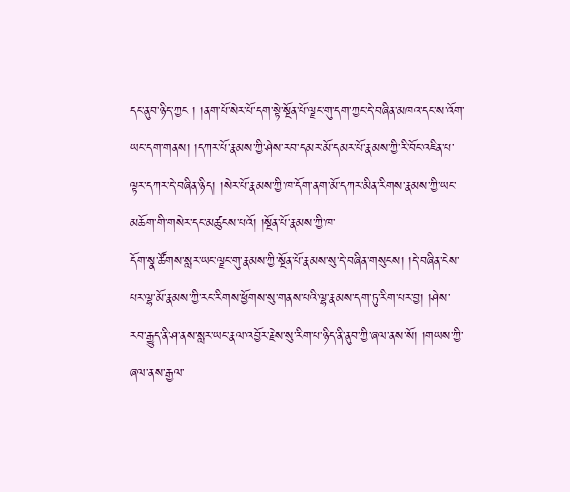དང་ནུབ་ཉིད་ཀྱང ། །ནག་པོ་སེར་པོ་དག་སྟེ་སྔོན་པོ་ལྗང་གུ་དག་ཀྱང་དེ་བཞིན་མཁའ་དང་ས་འོག་ཡང་དག་གནས། །དཀར་པོ་རྣམས་ཀྱི་ཤེས་རབ་དམར་མོ་དམར་པོ་རྣམས་ཀྱི་རི་བོང་འཇིན་པ་ལྟར་དཀར་དེ་བཞིན་ཉིད། །སེར་པོ་རྣམས་ཀྱི་ཁ་དོག་ནག་མོ་དཀར་མིན་རིགས་རྣམས་ཀྱི་ཡང་མཆོག་གི་གསེར་དང་མཚུངས་པའོ། །སྔོན་པོ་རྣམས་ཀྱི་ཁ་
དོག་སྣ་ཚོགས་སླར་ཡང་ལྗང་གུ་རྣམས་ཀྱི་སྔོན་པོ་རྣམས་སུ་དེ་བཞིན་གསུངས། །དེ་བཞིན་ངེས་པར་ལྷ་མོ་རྣམས་ཀྱི་རང་རིགས་ཕྱོགས་སུ་གནས་པའི་ལྷ་རྣམས་དག་ཏུ་རིག་པར་བྱ། །ཤེས་རབ་རྒྱུད་ནི་ཤ་ནས་སླར་ཡང་རྣལ་འབྱོར་རྗེས་སུ་རིག་པ་ཉིད་ནི་ནུབ་ཀྱི་ཞལ་ནས་སོ། །གཡས་ཀྱི་ཞལ་ནས་རྒྱལ་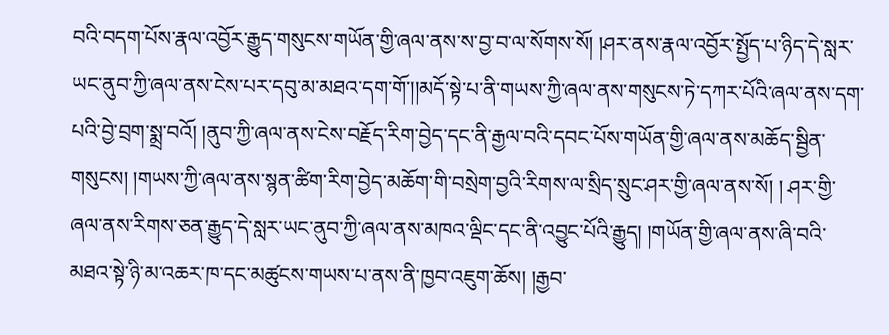བའི་བདག་པོས་རྣལ་འབྱོར་རྒྱུད་གསུངས་གཡོན་གྱི་ཞལ་ནས་ས་བྱ་བ་ལ་སོགས་སོ། །ཤར་ནས་རྣལ་འབྱོར་སྤྱོད་པ་ཉིད་དེ་སླར་ཡང་ནུབ་ཀྱི་ཞལ་ནས་ངེས་པར་དབུ་མ་མཐའ་དག་གོ་།།མདོ་སྟེ་པ་ནི་གཡས་ཀྱི་ཞལ་ནས་གསུངས་ཏེ་དཀར་པོའི་ཞལ་ནས་དག་པའི་བྱེ་བྲག་སྨྲ་བའོ། །ནུབ་ཀྱི་ཞལ་ནས་ངེས་བརྗོད་རིག་བྱེད་དང་ནི་རྒྱལ་བའི་དབང་པོས་གཡོན་གྱི་ཞལ་ནས་མཆོད་སྦྱིན་གསུངས། །གཡས་ཀྱི་ཞལ་ནས་སྙན་ཚིག་རིག་བྱེད་མཆོག་གི་བསྲེག་བྱའི་རིགས་ལ་སྲིད་སྲུང་ཤར་གྱི་ཞལ་ནས་སོ། ། ཤར་གྱི་ཞལ་ནས་རིགས་ཅན་རྒྱུད་དེ་སླར་ཡང་ནུབ་ཀྱི་ཞལ་ནས་མཁའ་ལྡིང་དང་ནི་འབྱུང་པོའི་རྒྱུད། །གཡོན་གྱི་ཞལ་ནས་ཞི་བའི་མཐའ་སྟེ་ཉི་མ་འཆར་ཁ་དང་མཚུངས་གཡས་པ་ནས་ནི་ཁྱབ་འཇུག་ཆོས། །རྒྱབ་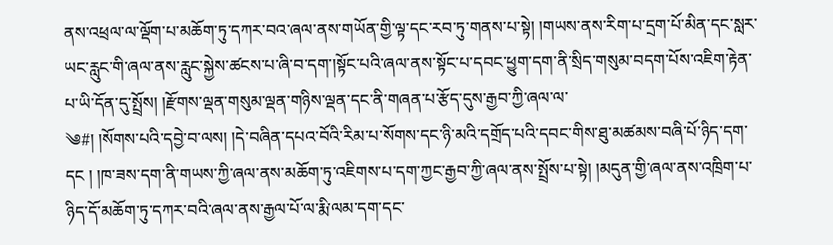ནས་འཕྲལ་ལ་ལྡོག་པ་མཆོག་ཏུ་དཀར་བའ་ཞལ་ནས་གཡོན་གྱི་ལྟ་དང་རབ་ཏུ་གནས་པ་སྟེ། །གཡས་ནས་རིག་པ་དྲག་པོ་མིན་དང་སླར་ཡང་རླུང་གི་ཞལ་ནས་རླུང་སྐྱེས་ཚངས་པ་ཞི་བ་དག་།སྟོང་པའི་ཞལ་ནས་སྟོང་པ་དབང་ཕྱུག་དག་ནི་སྲིད་གསུམ་བདག་པོས་འཇིག་རྟེན་པ་ཡི་དོན་དུ་སྤྲོས། །རྫོགས་ལྡན་གསུམ་ལྡན་གཉིས་ལྡན་དང་ནི་གཞན་པ་རྩོད་དུས་རྒྱབ་ཀྱི་ཞལ་ལ་
༄#། །སོགས་པའི་དབྱེ་བ་ལས། །དེ་བཞིན་དཔའ་བོའི་རིམ་པ་སོགས་དང་ཉི་མའི་དགྲོད་པའི་དབང་གིས་ཐུ་མཚམས་བཞི་པོ་ཉིད་དག་དང ། །ཁ་ཟས་དག་ནི་གཡས་ཀྱི་ཞལ་ནས་མཆོག་ཏུ་འཇིགས་པ་དག་ཀྱང་རྒྱབ་ཀྱི་ཞལ་ནས་སྤྲོས་པ་སྟེ། །མདུན་གྱི་ཞལ་ནས་འཁྲིག་པ་ཉིད་དོ་མཆོག་ཏུ་དཀར་བའི་ཞལ་ནས་རྒྱལ་པོ་ལ་རྨི་ལམ་དག་དང་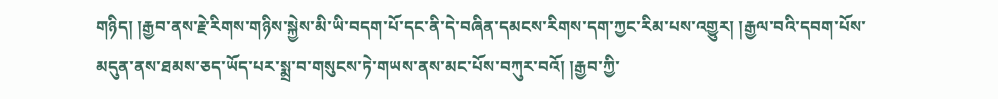གཉིད། །རྒྱབ་ནས་རྗེ་རིགས་གཉིས་སྐྱེས་མི་ཡི་བདག་པོ་དང་ནི་དེ་བཞིན་དམངས་རིགས་དག་ཀྱང་རིམ་པས་འགྱུར། །རྒྱལ་བའི་དབག་པོས་མདུན་ནས་ཐམས་ཅད་ཡོད་པར་སྨྲ་བ་གསུངས་ཏེ་གཡས་ནས་མང་པོས་བཀུར་བའོ། །རྒྱབ་ཀྱི་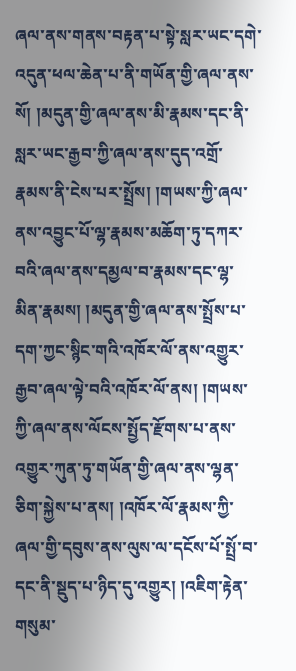ཞལ་ནས་གནས་བརྟན་པ་སྟེ་སླར་ཡང་དགེ་འདུན་ཕལ་ཆེན་པ་ནི་གཡོན་གྱི་ཞལ་ནས་སོ། །མདུན་གྱི་ཞལ་ནས་མི་རྣམས་དང་ནི་སླར་ཡང་རྒྱབ་ཀྱི་ཞལ་ནས་དུད་འགྲོ་རྣམས་ནི་ངེས་པར་སྤྲོས། །གཡས་ཀྱི་ཞལ་ནས་འབྱུང་པོ་ལྷ་རྣམས་མཆོག་ཏུ་དཀར་བའི་ཞལ་ནས་དམྱལ་བ་རྣམས་དང་ལྷ་མིན་རྣམས། །མདུན་གྱི་ཞལ་ནས་སྤྲོས་པ་དག་ཀྱང་སྙིང་གའི་འཁོར་ལོ་ནས་འགྱུར་རྒྱབ་ཞལ་ལྟེ་བའི་འཁོར་ལོ་ནས། །གཡས་ཀྱི་ཞལ་ནས་ལོངས་སྤྱོད་རྫོགས་པ་ནས་འགྱུར་ཀུན་ཏུ་གཡོན་གྱི་ཞལ་ནས་ལྷན་ཅིག་སྐྱེས་པ་ནས། །འཁོར་ལོ་རྣམས་ཀྱི་ཞལ་གྱི་དབུས་ནས་ལུས་ལ་དངོས་པོ་སྤྲོ་བ་དང་ནི་སྡུད་པ་ཉིད་དུ་འགྱུར། །འཇིག་རྟེན་གསུམ་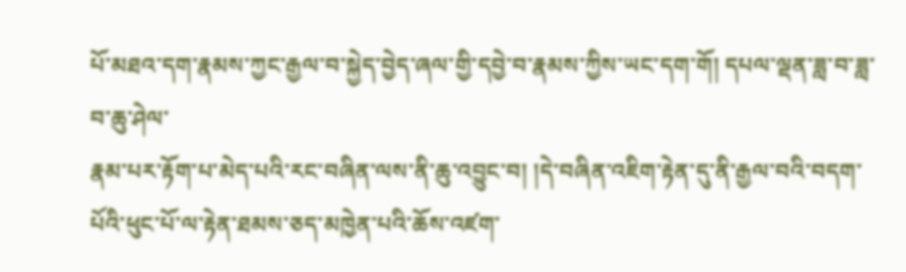པོ་མཐའ་དག་རྣམས་ཀྱང་རྒྱལ་བ་སྐྱེད་བྱེད་ཞལ་གྱི་དབྱེ་བ་རྣམས་ཀྱིས་ཡང་དག་གོ། དཔལ་ལྡན་ཟླ་བ་ཟླ་བ་ཆུ་ཤེལ་
རྣམ་པར་རྟོག་པ་མེད་པའི་རང་བཞིན་ལས་ནི་ཆུ་འབྱུང་བ། །དེ་བཞིན་འཇིག་རྟེན་དུ་ནི་རྒྱལ་བའི་བདག་པོའི་ཕུང་པོ་ལ་རྟེན་ཐམས་ཅད་མཁྱེན་པའི་ཆོས་འཛག་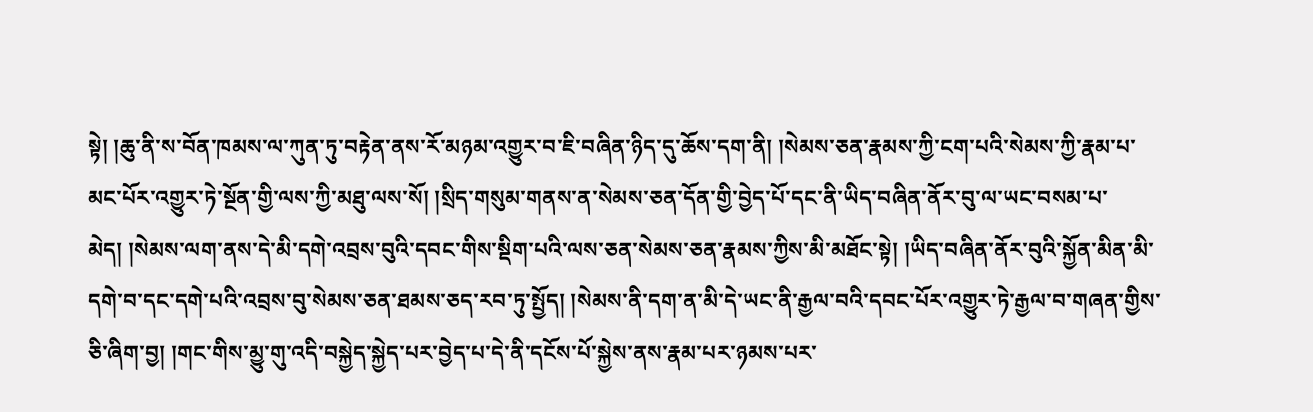སྟེ། །ཆུ་ནི་ས་བོན་ཁམས་ལ་ཀུན་ཏུ་བརྟེན་ནས་རོ་མཉམ་འགྱུར་བ་ཇི་བཞིན་ཉིད་དུ་ཆོས་དག་ནི། །སེམས་ཅན་རྣམས་ཀྱི་ངག་པའི་སེམས་ཀྱི་རྣམ་པ་མང་པོར་འགྱུར་ཏེ་སྔོན་གྱི་ལས་ཀྱི་མཐུ་ལས་སོ། །སྲིད་གསུམ་གནས་ན་སེམས་ཅན་དོན་གྱི་བྱེད་པོ་དང་ནི་ཡིད་བཞིན་ནོར་བུ་ལ་ཡང་བསམ་པ་མེད། །སེམས་ལག་ནས་དེ་མི་དགེ་འབྲས་བུའི་དབང་གིས་སྡིག་པའི་ལས་ཅན་སེམས་ཅན་རྣམས་ཀྱིས་མི་མཐོང་སྟེ། །ཡིད་བཞིན་ནོར་བུའི་སྐྱོན་མིན་མི་དགེ་བ་དང་དགེ་པའི་འབྲས་བུ་སེམས་ཅན་ཐམས་ཅད་རབ་ཏུ་སྤྱོད། །སེམས་ནི་དག་ན་མི་དེ་ཡང་ནི་རྒྱལ་བའི་དབང་པོར་འགྱུར་ཏེ་རྒྱལ་བ་གཞན་གྱིས་ཅི་ཞིག་བྱ། །གང་གིས་མྱུ་གུ་འདི་བསྐྱེད་སྐྱེད་པར་བྱེད་པ་དེ་ནི་དངོས་པོ་སྐྱེས་ནས་རྣམ་པར་ཉམས་པར་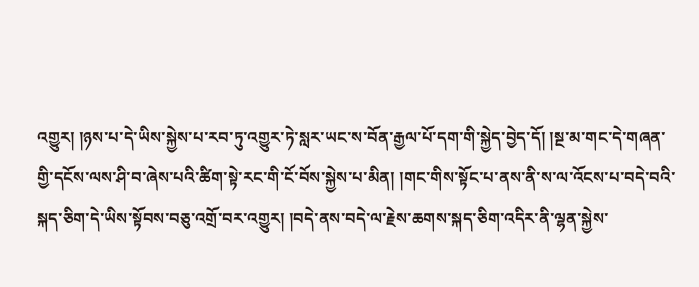འགྱུར། །ཉས་པ་དེ་ཡིས་སྐྱེས་པ་རབ་ཏུ་འགྱུར་ཏེ་སླར་ཡང་ས་བོན་རྒྱལ་པོ་དག་གི་སྐྱེད་བྱེད་དོ། །སྔ་མ་གང་དེ་གཞན་གྱི་དངོས་ལས་ཤི་བ་ཞེས་པའི་ཚིག་སྟེ་རང་གི་ངོ་བོས་སྐྱེས་པ་མིན། །གང་གིས་སྟོང་པ་ནས་ནི་ས་ལ་འོངས་པ་བདེ་བའི་སྐད་ཅིག་དེ་ཡིས་སྟོབས་བཅུ་འགྲོ་བར་འགྱུར། །བདེ་ནས་བདེ་ལ་རྗེས་ཆགས་སྐད་ཅིག་འདིར་ནི་ལྷན་སྐྱེས་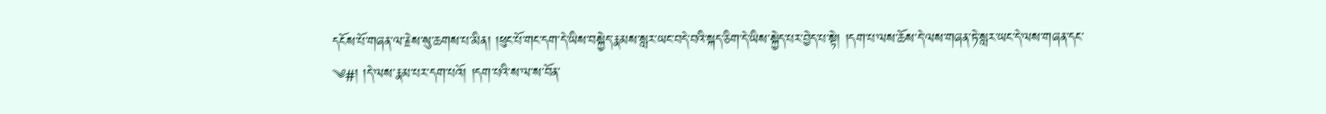དངོས་པོ་གཞན་ལ་རྗེས་སུ་ཆགས་པ་མིན། །ཕུང་པོ་གང་དག་དེ་ཡིས་བསྐྱེད་རྣམས་སླར་ཡང་བདེ་བའི་སྐད་ཅིག་དེ་ཡིས་སྐྱེད་པར་བྱེད་པ་སྟེ། །དག་པ་ལས་ཆོས་དེ་ལས་གཞན་ཏེ་སླར་ཡང་དེ་ལས་གཞན་དང་
༄#། །དེ་ལས་རྣམ་པར་དག་པའོ། །དག་པའི་ས་ལ་ས་བོན་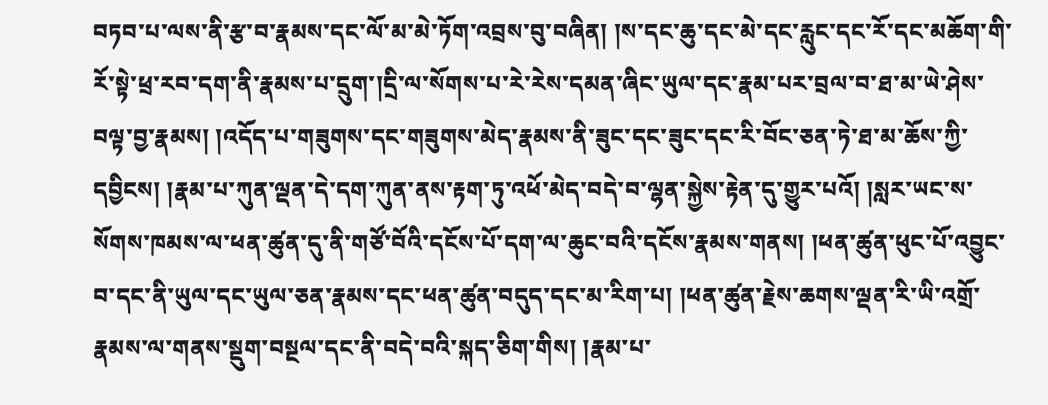བཏབ་པ་ལས་ནི་རྩ་བ་རྣམས་དང་ལོ་མ་མེ་ཏོག་འབྲས་བུ་བཞིན། །ས་དང་ཆུ་དང་མེ་དང་རླུང་དང་རོ་དང་མཆོག་གི་རོ་སྟེ་ཕྲ་རབ་དག་ནི་རྣམས་པ་དྲུག་།དྲི་ལ་སོགས་པ་རེ་རེས་དམན་ཞིང་ཡུལ་དང་རྣམ་པར་བྲལ་བ་ཐ་མ་ཡེ་ཤེས་བལྟ་བྱ་རྣམས། །འདོད་པ་གཟུགས་དང་གཟུགས་མེད་རྣམས་ནི་ཟུང་དང་ཟུང་དང་རི་བོང་ཅན་ཏེ་ཐ་མ་ཆོས་ཀྱི་དབྱིངས། །རྣམ་པ་ཀུན་ལྡན་དེ་དག་ཀུན་ནས་རྟག་ཏུ་འཕོ་མེད་བདེ་བ་ལྷན་སྐྱེས་རྟེན་དུ་གྱུར་པའོ། །སླར་ཡང་ས་སོགས་ཁམས་ལ་ཕན་ཚུན་དུ་ནི་གཙོ་བོའི་དངོས་པོ་དག་ལ་ཆུང་བའི་དངོས་རྣམས་གནས། །ཕན་ཚུན་ཕུང་པོ་འབྱུང་བ་དང་ནི་ཡུལ་དང་ཡུལ་ཅན་རྣམས་དང་ཕན་ཚུན་བདུད་དང་མ་རིག་པ། །ཕན་ཚུན་རྗེས་ཆགས་ལྡན་རི་ཡི་འགྲོ་རྣམས་ལ་གནས་སྡུག་བསྔལ་དང་ནི་བདེ་བའི་སྐད་ཅིག་གིས། །རྣམ་པ་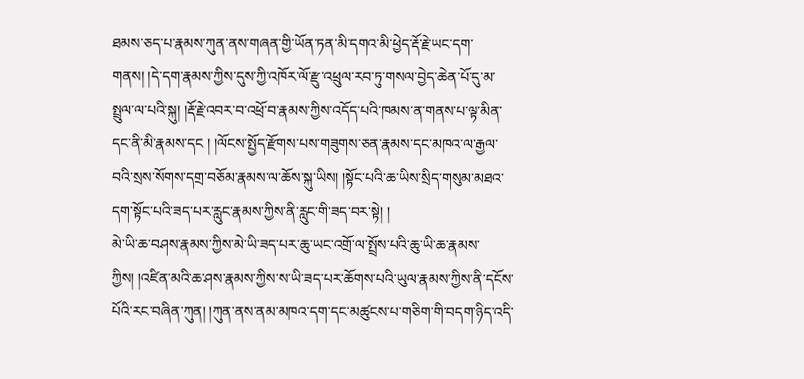ཐམས་ཅད་པ་རྣམས་ཀུན་ནས་གཞན་གྱི་ཡོན་ཏན་མི་དགའ་མི་ཕྱེད་རྡོ་རྗེ་ཡང་དག་གནས། །དེ་དག་རྣམས་ཀྱིས་དུས་ཀྱི་འཁོར་ལོ་རྫུ་འཕྲུལ་རབ་ཏུ་གསལ་བྱེད་ཆེན་པོ་དུ་མ་སྤྲུལ་ལ་པའི་སྐུ། །རྡོ་རྗེ་འབར་བ་འཕྲོ་བ་རྣམས་ཀྱིས་འདོད་པའི་ཁམས་ན་གནས་པ་ལྟ་མིན་དང་ནི་མི་རྣམས་དང ། །ལོངས་སྤྱོད་རྫོགས་པས་གཟུགས་ཅན་རྣམས་དང་མཁའ་ལ་རྒྱལ་བའི་སྲས་སོགས་དགྲ་བཅོམ་རྣམས་ལ་ཆོས་སྐུ་ཡིས། །སྟོང་པའི་ཆ་ཡིས་སྲིད་གསུམ་མཐའ་དག་སྟོང་པའི་ཟད་པར་རླུང་རྣམས་ཀྱིས་ནི་རླུང་གི་ཟད་བར་སྟེ། །
མེ་ཡི་ཆ་བཤས་རྣམས་ཀྱིས་མེ་ཡི་ཟད་པར་ཆུ་ཡང་འགྲོ་ལ་སྤྲོས་པའི་ཆུ་ཡི་ཆ་རྣམས་ཀྱིས། །འཛིན་མའི་ཆ་ཤས་རྣམས་ཀྱིས་ས་ཡི་ཟད་པར་ཆོགས་པའི་ཡུལ་རྣམས་ཀྱིས་ནི་དངོས་པོའི་རང་བཞིན་ཀུན། །ཀུན་ནས་ནམ་མཁའ་དག་དང་མཚུངས་པ་གཅིག་གི་བདག་ཉིད་འདི་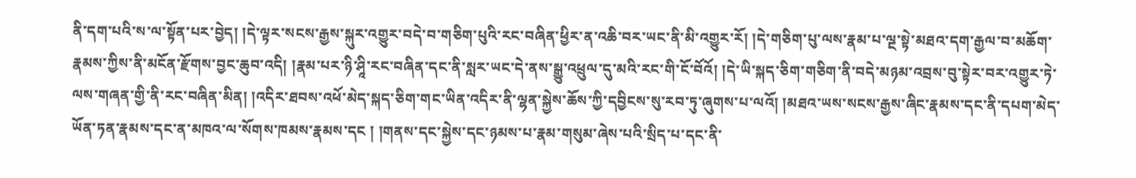ནི་དག་པའི་ས་ལ་སྟོན་པར་བྱེད། །དེ་ལྟར་སངས་རྒྱས་སྐུར་འགྱུར་བདེ་བ་གཅིག་པུའི་རང་བཞིན་ཕྱིར་ན་འཆི་བར་ཡང་ནི་མི་འགྱུར་རོ། །དེ་གཅིག་པུ་ལས་རྣམ་པ་ལྔ་སྟེ་མཐའ་དག་རྒྱལ་བ་མཆོག་རྣམས་ཀྱིས་ནི་མངོན་རྫོགས་བྱང་ཆུབ་འདི། །རྣམ་པར་ཉི་ཤཱི་རང་བཞིན་དང་ནི་སླར་ཡང་དེ་ནས་སྒྱུ་འཕྲུལ་དུ་མའི་རང་གི་ངོ་བོའོ། །དེ་ཡི་སྐད་ཅིག་གཅིག་ནི་བདེ་མཉམ་འབྲས་བུ་སྟེར་བར་འགྱུར་ཏེ་ལས་གཞན་གྱི་ནི་རང་བཞིན་མིན། །འདིར་ཐབས་འཕོ་མེད་སྐད་ཅིག་གང་ཡིན་འདིར་ནི་ལྷན་སྐྱེས་ཆོས་ཀྱི་དབྱིངས་སུ་རབ་ཏུ་ཞུགས་པ་ལའོ། །མཐའ་ཡས་སངས་རྒྱས་ཞིང་རྣམས་དང་ནི་དཔག་མེད་ཡོན་ཏན་རྣམས་དང་ན་མཁའ་ལ་སོགས་ཁམས་རྣམས་དང ། །གནས་དང་སྐྱེས་དང་ཉམས་པ་རྣམ་གསུམ་ཞེས་པའི་སྲིད་པ་དང་ནི་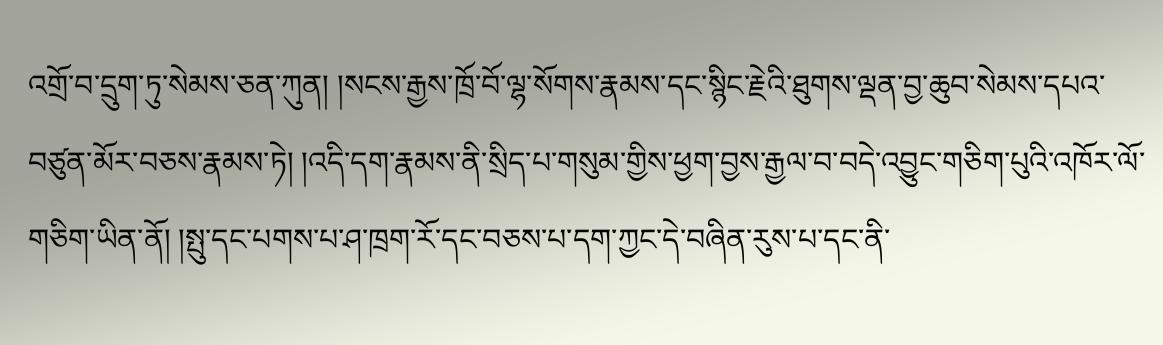འགྲོ་བ་དྲུག་ཏུ་སེམས་ཅན་ཀུན། །སངས་རྒྱས་ཁྲོ་བོ་ལྷ་སོགས་རྣམས་དང་སྙིང་རྗེའི་ཐུགས་ལྡན་བྱ་ཆུབ་སེམས་དཔའ་བཙུན་མོར་བཅས་རྣམས་ཏེ། །འདི་དག་རྣམས་ནི་སྲིད་པ་གསུམ་གྱིས་ཕྱག་བྱས་རྒྱལ་བ་བདེ་འབྱུང་གཅིག་པུའི་འཁོར་ལོ་གཅིག་ཡིན་ནོ། །སྤུ་དང་པགས་པ་ཤ་ཁྲག་རོ་དང་བཅས་པ་དག་ཀྱང་དེ་བཞིན་རུས་པ་དང་ནི་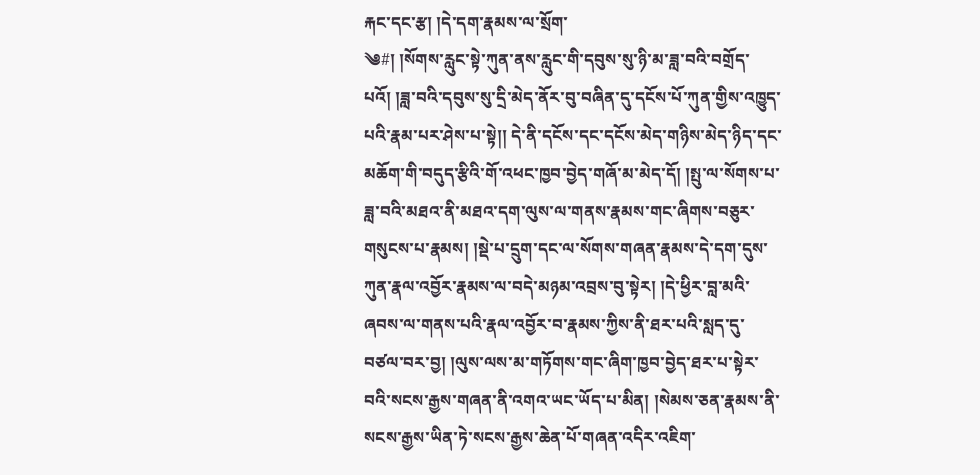རྐང་དང་རྩ། །དེ་དག་རྣམས་ལ་སྲོག་
༄#། །སོགས་རླུང་སྟེ་ཀུན་ནས་རླུང་གི་དབུས་སུ་ཉི་མ་ཟླ་བའི་བགྲོད་པའོ། །ཟླ་བའི་དབུས་སུ་དྲི་མེད་ནོར་བུ་བཞིན་དུ་དངོས་པོ་ཀུན་གྱིས་འཁྱུད་པའི་རྣམ་པར་ཤེས་པ་སྟེ།། དེ་ནི་དངོས་དང་དངོས་མེད་གཉིས་མེད་ཉིད་དང་མཆོག་གི་བདུད་རྩིའི་གོ་འཕང་ཁྱབ་བྱེད་གཞོ་མ་མེད་དོ། །སྤུ་ལ་སོགས་པ་ཟླ་བའི་མཐའ་ནི་མཐའ་དག་ལུས་ལ་གནས་རྣམས་གང་ཞིགས་བཅུར་གསུངས་པ་རྣམས། །སྡེ་པ་དྲུག་དང་ལ་སོགས་གཞན་རྣམས་དེ་དག་དུས་ཀུན་རྣལ་འབྱོར་རྣམས་ལ་བདེ་མཉམ་འབྲས་བུ་སྟེར། །དེ་ཕྱིར་བླ་མའི་ཞབས་ལ་གནས་པའི་རྣལ་འབྱོར་བ་རྣམས་ཀྱིས་ནི་ཐར་པའི་སླད་དུ་བཙལ་བར་བྱ། །ལུས་ལས་མ་གཏོགས་གང་ཞིག་ཁྱབ་བྱེད་ཐར་པ་སྟེར་བའི་སངས་རྒྱས་གཞན་ནི་འགའ་ཡང་ཡོད་པ་མིན། །སེམས་ཅན་རྣམས་ནི་སངས་རྒྱས་ཡིན་ཏེ་སངས་རྒྱས་ཆེན་པོ་གཞན་འདིར་འཇིག་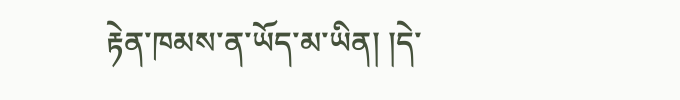རྟེན་ཁམས་ན་ཡོད་མ་ཡིན། །དེ་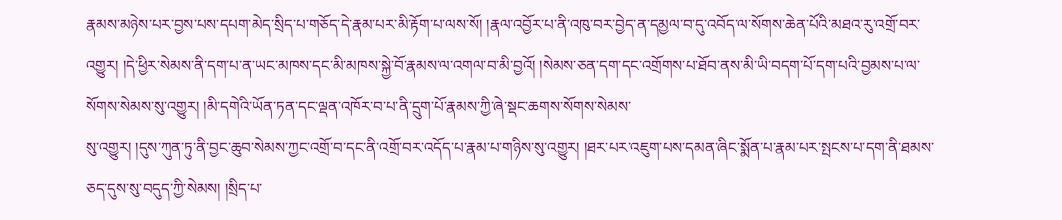རྣམས་མཉེས་པར་བྱས་པས་དཔག་མེད་སྲིད་པ་གཅོད་དེ་རྣམ་པར་མི་རྟོག་པ་ལས་སོ། །རྣལ་འབྱོར་པ་ནི་འཁུ་བར་བྱེད་ན་དམྱལ་བ་དུ་འབོད་ལ་སོགས་ཆེན་པོའི་མཐའ་རུ་འགྲོ་བར་འགྱུར། །དེ་ཕྱིར་སེམས་ནི་དག་པ་ན་ཡང་མཁས་དང་མི་མཁས་སྐྱེ་བོ་རྣམས་ལ་འགལ་བ་མི་བྱའོ། །སེམས་ཅན་དག་དང་འགྲོགས་པ་ཐོབ་ནས་མི་ཡི་བདག་པོ་དག་པའི་བྱམས་པ་ལ་སོགས་སེམས་སུ་འགྱུར། །མི་དགེའི་ཡོན་ཏན་དང་ལྡན་འཁོར་བ་པ་ནི་དྲུག་པོ་རྣམས་ཀྱི་ཞེ་སྡང་ཆགས་སོགས་སེམས་
སུ་འགྱུར། །དུས་ཀུན་ཏུ་ནི་བྱང་ཆུབ་སེམས་ཀྱང་འགྲོ་བ་དང་ནི་འགྲོ་བར་འདོད་པ་རྣམ་པ་གཉིས་སུ་འགྱུར། །ཐར་པར་འཇུག་པས་དམན་ཞིང་སྨོན་པ་རྣམ་པར་སྤངས་པ་དག་ནི་ཐམས་ཅད་དུས་སུ་བདུད་ཀྱི་སེམས། །སྲིད་པ་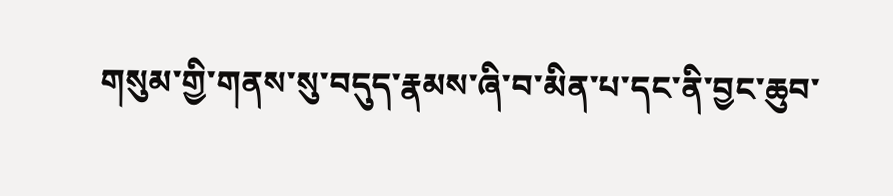གསུམ་གྱི་གནས་སུ་བདུད་རྣམས་ཞི་བ་མིན་པ་དང་ནི་བྱང་ཆུབ་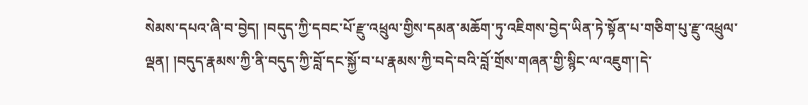སེམས་དཔའ་ཞི་བ་བྱེད། །བདུད་ཀྱི་དབང་པོ་རྫུ་འཕྲུལ་གྱིས་དམན་མཆོག་ཏུ་འཇིགས་བྱེད་ཡིན་ཏེ་སྟོན་པ་གཅིག་པུ་རྫུ་འཕྲུལ་ལྡན། །བདུད་རྣམས་ཀྱི་ནི་བདུད་ཀྱི་བློ་དང་སྐྱོ་བ་པ་རྣམས་ཀྱི་བདེ་བའི་བློ་གྲོས་གཞན་གྱི་སྙིང་ལ་འཇུག་།དེ་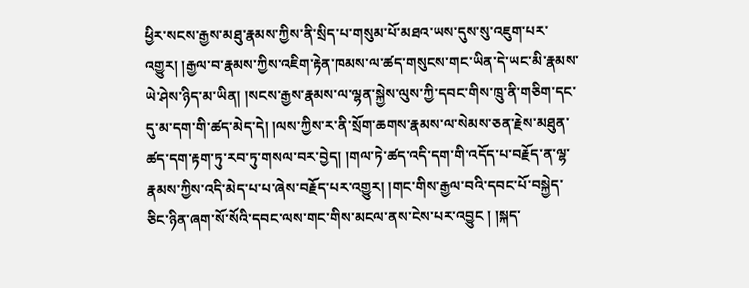ཕྱིར་སངས་རྒྱས་མཐུ་རྣམས་ཀྱིས་ནི་སྲིད་པ་གསུམ་པོ་མཐའ་ཡས་དུས་སུ་འཇུག་པར་འགྱུར། །རྒྱལ་བ་རྣམས་ཀྱིས་འཇིག་རྟེན་ཁམས་ལ་ཚད་གསུངས་གང་ཡིན་དེ་ཡང་མི་རྣམས་ཡེ་ཤེས་ཉིད་མ་ཡིན། །སངས་རྒྱས་རྣམས་ལ་ལྷན་སྐྱེས་ལུས་ཀྱི་དབང་གིས་ཁྲུ་ནི་གཅིག་དང་དུ་མ་དག་གི་ཚད་མེད་དེ། །ལས་ཀྱིས་ར་ནི་སྲོག་ཆགས་རྣམས་ལ་སེམས་ཅན་རྗེས་མཐུན་ཚད་དག་རྟག་ཏུ་རབ་ཏུ་གསལ་བར་བྱེད། །གལ་ཏེ་ཚད་འདི་དག་གི་འདོད་པ་བརྗོད་ན་ལྷ་རྣམས་ཀྱིས་འདི་མེད་པ་པ་ཞེས་བརྗོད་པར་འགྱུར། །གང་གིས་རྒྱལ་བའི་དབང་པོ་བསྐྱེད་ཅིང་ཉིན་ཞག་སོ་སོའི་དབང་ལས་གང་གིས་མངལ་ནས་ངེས་པར་འབྱུང ། །སྐད་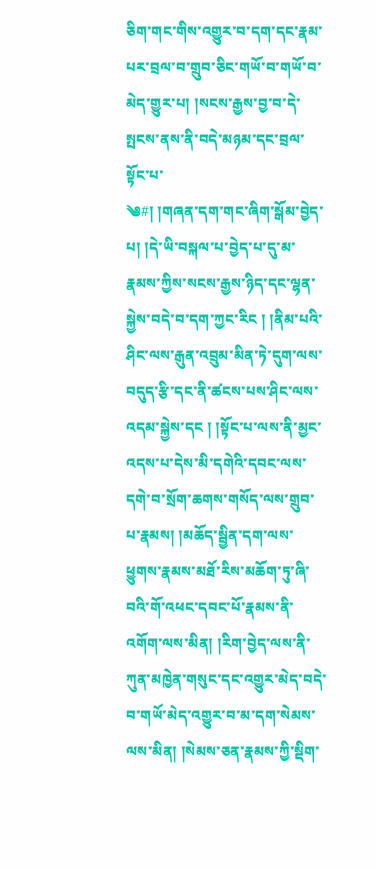ཅིག་གང་གིས་འགྱུར་བ་དག་དང་རྣམ་པར་བྲལ་བ་གྲུབ་ཅིང་གཡོ་བ་གཡོ་བ་མེད་གྱུར་པ། །སངས་རྒྱས་བྱ་བ་དེ་སྤངས་ནས་ནི་བདེ་མཉམ་དང་བྲལ་སྟོང་པ་
༄#། །གཞན་དག་གང་ཞིག་སྒོམ་བྱེད་པ། །དེ་ཡི་བསྐལ་པ་བྱེད་པ་དུ་མ་རྣམས་ཀྱིས་སངས་རྒྱས་ཉིད་དང་ལྷན་སྐྱེས་བདེ་བ་དག་ཀྱང་རིང ། །ནིམ་པའི་ཤིང་ལས་རྒུན་འབྲུམ་མིན་ཏེ་དུག་ལས་བདུད་རྩི་དང་ནི་ཚངས་པས་ཤིང་ལས་འདམ་སྐྱེས་དང ། །སྟོང་པ་ལས་ནི་མྱང་འདས་པ་དེས་མི་དགེའི་དབང་ལས་དགེ་བ་སྲོག་ཆགས་གསོད་ལས་གྲུབ་པ་རྣམས། །མཆོད་སྦྱིན་དག་ལས་ཕྱུགས་རྣམས་མཐོ་རིས་མཆོག་ཏུ་ཞི་བའི་གོ་འཕང་དབང་པོ་རྣམས་ནི་འགོག་ལས་མིན། །རིག་བྱེད་ལས་ནི་ཀུན་མཁྱེན་གསུང་དང་འགྱུར་མེད་བདེ་བ་གཡོ་མེད་འགྱུར་བ་མ་དག་སེམས་ལས་མིན། །སེམས་ཅན་རྣམས་ཀྱི་སྡིག་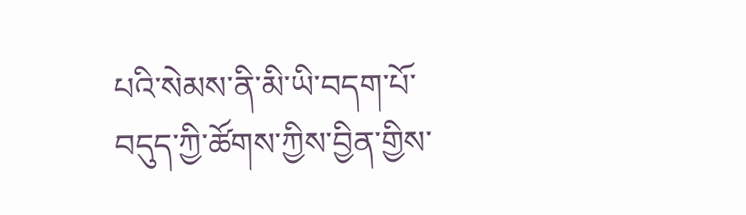པའི་སེམས་ནི་མི་ཡི་བདག་པོ་བདུད་ཀྱི་ཚོགས་ཀྱིས་བྱིན་གྱིས་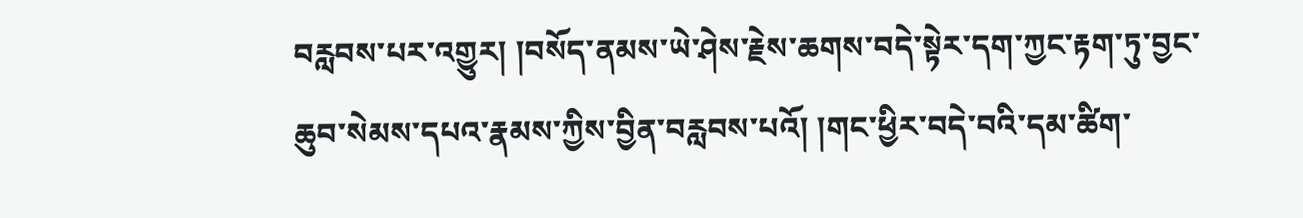བརླབས་པར་འགྱུར། །བསོད་ནམས་ཡེ་ཤེས་རྗེས་ཆགས་བདེ་སྟེར་དག་ཀྱང་རྟག་ཏུ་བྱང་ཆུབ་སེམས་དཔའ་རྣམས་ཀྱིས་བྱིན་བརླབས་པའོ། །གང་ཕྱིར་བདེ་བའི་དམ་ཚིག་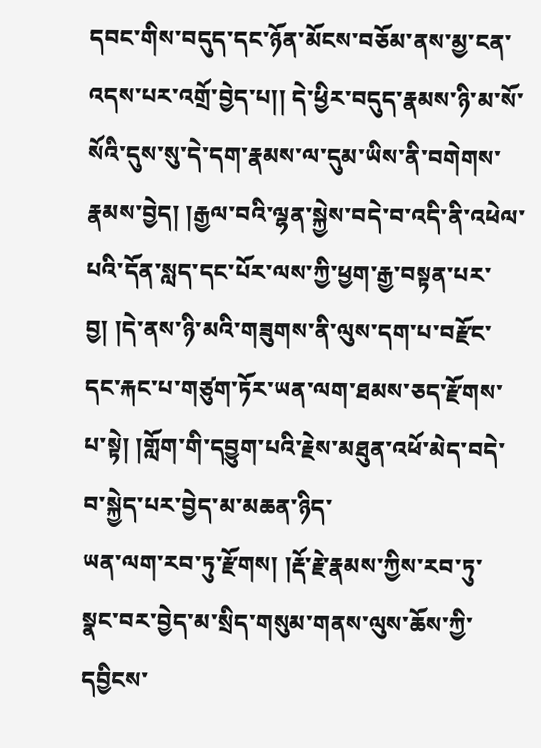དབང་གིས་བདུད་དང་ཉོན་མོངས་བཅོམ་ནས་མྱ་ངན་འདས་པར་འགྲོ་བྱེད་པ།། དེ་ཕྱིར་བདུད་རྣམས་ཉི་མ་སོ་སོའི་དུས་སུ་དེ་དག་རྣམས་ལ་དུམ་ཡིས་ནི་བགེགས་རྣམས་བྱེད། །རྒྱལ་བའི་ལྷན་སྐྱེས་བདེ་བ་འདི་ནི་འཕེལ་པའི་དོན་སླད་དང་པོར་ལས་ཀྱི་ཕྱག་རྒྱ་བསྟན་པར་བྱ། །དེ་ནས་ཉི་མའི་གཟུགས་ནི་ལུས་དག་པ་བརྫོང་དང་རྐང་པ་གཙུག་ཏོར་ཡན་ལག་ཐམས་ཅད་རྫོགས་པ་སྟེ། །གློག་གི་དབྱུག་པའི་རྗེས་མཐུན་འཕོ་མེད་བདེ་བ་སྐྱེད་པར་བྱེད་མ་མཆན་ཉིད་
ཡན་ལག་རབ་ཏུ་རྫོགས། །རྡོ་རྗེ་རྣམས་ཀྱིས་རབ་ཏུ་སྣང་བར་བྱེད་མ་སྲིད་གསུམ་གནས་ལུས་ཆོས་ཀྱི་དབྱིངས་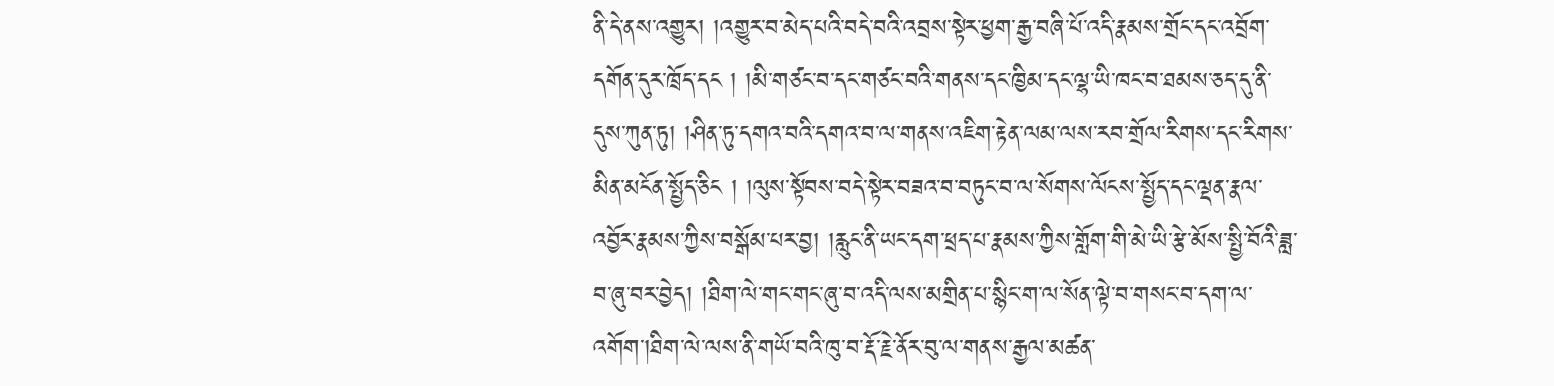ནི་དེ་ནས་འགྱུར། །འགྱུར་བ་མེད་པའི་བདེ་བའི་འབྲས་སྟེར་ཕྱག་རྒྱ་བཞི་པོ་འདི་རྣམས་གྲོང་དང་འབྲོག་དགོན་དུར་ཁྲོད་དང ། །མི་གཙང་བ་དང་གཙང་བའི་གནས་དང་ཁྱིམ་དང་ལྷ་ཡི་ཁང་བ་ཐམས་ཅད་དུ་ནི་དུས་ཀུན་ཏུ། །ཤིན་ཏུ་དགའ་བའི་དགའ་བ་ལ་གནས་འཇིག་རྟེན་ལམ་ལས་རབ་གྲོལ་རིགས་དང་རིགས་མིན་མངོན་སྤྱོད་ཅིང ། །ལུས་སྟོབས་བདེ་སྟེར་བཟའ་བ་བཏུང་བ་ལ་སོགས་ལོངས་སྤྱོད་དང་ལྡན་རྣལ་འབྱོར་རྣམས་ཀྱིས་བསྒོམ་པར་བྱ། །རླུང་ནི་ཡང་དག་ཕྲད་པ་རྣམས་ཀྱིས་གློག་གི་མེ་ཡི་རྩེ་མོས་སྤྱི་བོའི་ཟླ་བ་ཞུ་བར་བྱེད། །ཐིག་ལེ་གང་གང་ཞུ་བ་འདི་ལས་མགྲིན་པ་སྙིང་ག་ལ་སོན་ལྟེ་བ་གསང་བ་དག་ལ་འགོག་།ཐིག་ལེ་ལས་ནི་གཡོ་བའི་ཁུ་བ་རྡོ་རྗེ་ནོར་བུ་ལ་གནས་རྒྱལ་མཚན་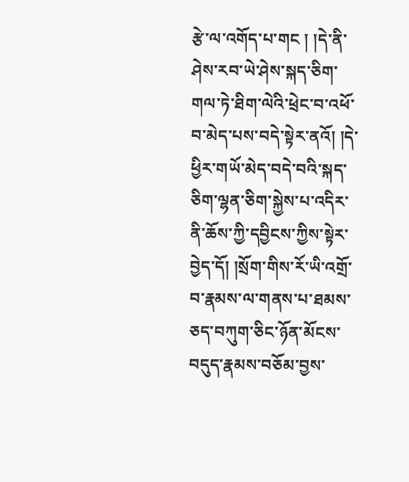རྩེ་ལ་འགོད་པ་གང ། །དེ་ནི་ཤེས་རབ་ཡེ་ཤེས་སྐད་ཅིག་གལ་ཏེ་ཐིག་ལེའི་ཕྲེང་བ་འཕོ་བ་མེད་པས་བདེ་སྟེར་ནའོ། །དེ་ཕྱིར་གཡོ་མེད་བདེ་བའི་སྐད་ཅིག་ལྷན་ཅིག་སྐྱེས་པ་འདིར་ནི་ཆོས་ཀྱི་དབྱིངས་ཀྱིས་སྟེར་བྱེད་དོ། །སྲོག་གིས་རོ་ཡི་འགྲོ་བ་རྣམས་ལ་གནས་པ་ཐམས་ཅད་བཀུག་ཅིང་ཉོན་མོངས་བདུད་རྣམས་བཅོམ་བྱས་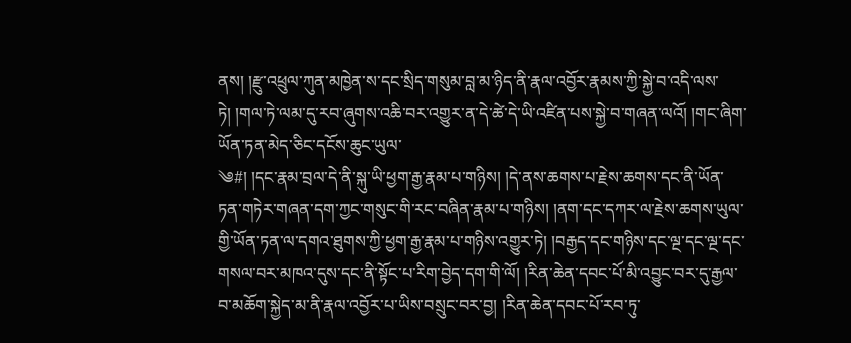ནས། །རྫུ་འཕྲུལ་ཀུན་མཁྱེན་ས་དང་སྲིད་གསུམ་བླ་མ་ཉིད་ནི་རྣལ་འབྱོར་རྣམས་ཀྱི་སྐྱེ་བ་འདི་ལས་ཏེ། །གལ་ཏེ་ལམ་དུ་རབ་ཞུགས་འཆི་བར་འགྱུར་ན་དེ་ཚེ་དེ་ཡི་འཛིན་པས་སྐྱེ་བ་གཞན་ལའོ། །གང་ཞིག་ཡོན་ཏན་མེད་ཅིང་དངོས་ཆུང་ཡུལ་
༄#། །དང་རྣམ་བྲལ་དེ་ནི་སྐུ་ཡི་ཕྱག་རྒྱ་རྣམ་པ་གཉིས། །དེ་ནས་ཆགས་པ་རྗེས་ཆགས་དང་ནི་ཡོན་ཏན་གཏེར་གཞན་དག་ཀྱང་གསུང་གི་རང་བཞིན་རྣམ་པ་གཉིས། །ནག་དང་དཀར་ལ་རྗེས་ཆགས་ཡུལ་གྱི་ཡོན་ཏན་ལ་དགའ་ཐུགས་ཀྱི་ཕྱག་རྒྱ་རྣམ་པ་གཉིས་འགྱུར་ཏེ། །བརྒྱད་དང་གཉིས་དང་ལྔ་དང་ལྔ་དང་གསལ་བར་མཁའ་དུས་དང་ནི་སྟོང་པ་རིག་བྱེད་དག་གི་ལོ། །རིན་ཆེན་དབང་པོ་མི་འབྱུང་བར་དུ་རྒྱལ་བ་མཆོག་སྐྱེད་མ་ནི་རྣལ་འབྱོར་པ་ཡིས་བསྲུང་བར་བྱ། །རིན་ཆེན་དབང་པོ་རབ་ཏུ་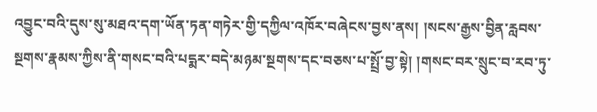འབྱུང་བའི་དུས་སུ་མཐའ་དག་ཡོན་ཏན་གཏེར་གྱི་དཀྱིལ་འཁོར་བཞེངས་བྱས་ནས། །སངས་རྒྱས་བྱིན་རླབས་སྔགས་རྣམས་ཀྱིས་ནི་གསང་བའི་པདྨར་བདེ་མཉམ་སྔགས་དང་བཅས་པ་སྤྲོ་བྱ་སྟེ། །གསང་བར་སྲུང་བ་རབ་ཏུ་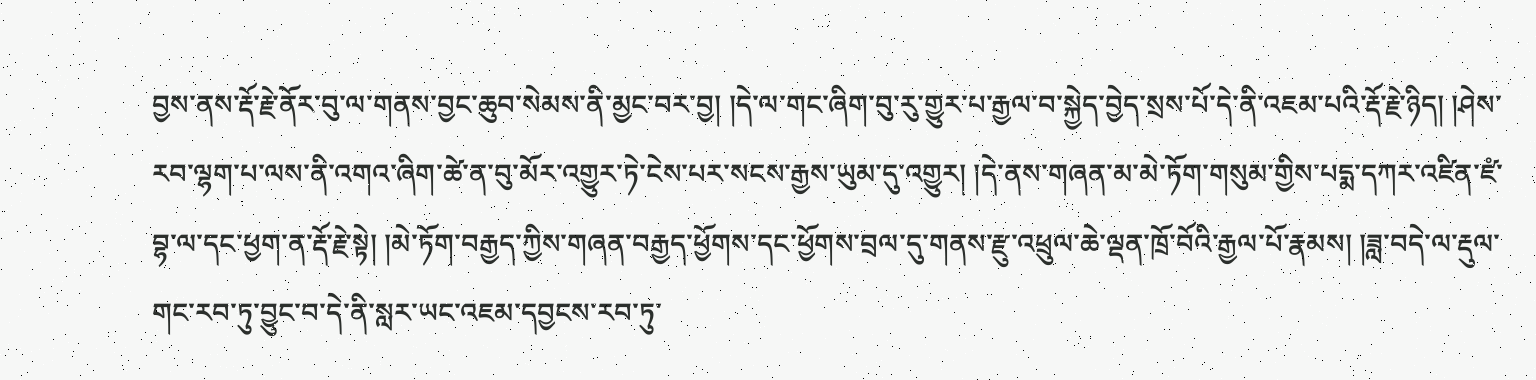བྱས་ནས་རྡོ་རྗེ་ནོར་བུ་ལ་གནས་བྱང་ཆུབ་སེམས་ནི་མྱང་བར་བྱ། །དེ་ལ་གང་ཞིག་བུ་རུ་གྱུར་པ་རྒྱལ་བ་སྐྱེད་བྱེད་སྲས་པོ་དེ་ནི་འཇམ་པའི་རྡོ་རྗེ་ཉིད། །ཤེས་རབ་ལྷག་པ་ལས་ནི་འགའ་ཞིག་ཚེ་ན་བུ་མོར་འགྱུར་ཏེ་ངེས་པར་སངས་རྒྱས་ཡུམ་དུ་འགྱུར། །དེ་ནས་གཞན་མ་མེ་ཏོག་གསུམ་གྱིས་པདྨ་དཀར་འཛིན་ཛཾ་བྷ་ལ་དང་ཕྱག་ན་རྡོ་རྗེ་སྟེ། །མེ་ཏོག་བརྒྱད་ཀྱིས་གཞན་བརྒྱད་ཕྱོགས་དང་ཕྱོགས་བྲལ་དུ་གནས་རྫུ་འཕྲུལ་ཆེ་ལྡན་ཁྲོ་བོའི་རྒྱལ་པོ་རྣམས། །ཟླ་བདེ་ལ་རྡུལ་གང་རབ་ཏུ་བྱུང་བ་དེ་ནི་སླར་ཡང་འཇམ་དབྱངས་རབ་ཏུ་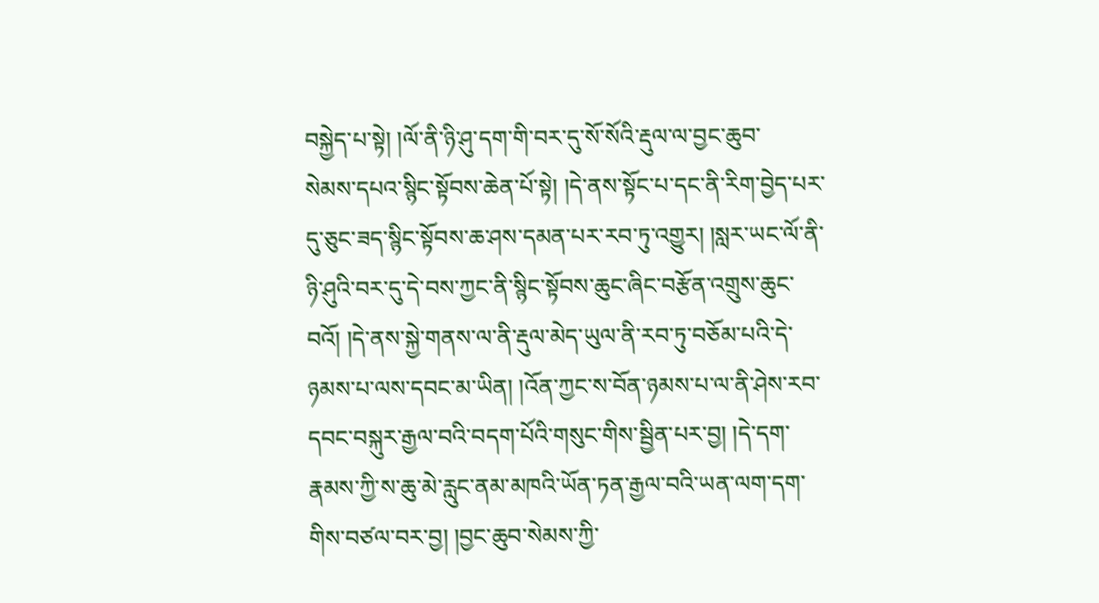བསྐྱེད་པ་སྟེ། །ལོ་ནི་ཉི་ཤུ་དག་གི་བར་དུ་སོ་སོའི་རྡུལ་ལ་བྱང་ཆུབ་
སེམས་དཔའ་སྙིང་སྟོབས་ཆེན་པོ་སྟེ། །དེ་ནས་སྟོང་པ་དང་ནི་རིག་བྱེད་པར་དུ་ཅུང་ཟད་སྙིང་སྟོབས་ཆ་ཤས་དམན་པར་རབ་ཏུ་འགྱུར། །སླར་ཡང་ལོ་ནི་ཉི་ཤུའི་བར་དུ་དེ་བས་ཀྱང་ནི་སྙིང་སྟོབས་ཆུང་ཞིང་བརྩོན་འགྲུས་ཆུང་བའོ། །དེ་ནས་སྐྱེ་གནས་ལ་ནི་རྡུལ་མེད་ཡུལ་ནི་རབ་ཏུ་བཅོམ་པའི་དེ་ཉམས་པ་ལས་དབང་མ་ཡིན། །འོན་ཀྱང་ས་བོན་ཉམས་པ་ལ་ནི་ཤེས་རབ་དབང་བསྐུར་རྒྱལ་བའི་བདག་པོའི་གསུང་གིས་སྦྱིན་པར་བྱ། །དེ་དག་རྣམས་ཀྱི་ས་ཆུ་མེ་རླུང་ནམ་མཁའི་ཡོན་ཏན་རྒྱལ་བའི་ཡན་ལག་དག་གིས་བཙལ་བར་བྱ། །བྱང་ཆུབ་སེམས་ཀྱི་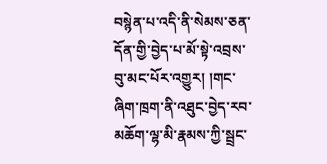བསྙེན་པ་འདི་ནི་སེམས་ཅན་དོན་གྱི་བྱེད་པ་མོ་སྟེ་འབྲས་བུ་མང་པོར་འགྱུར། །གང་ཞིག་ཁྲག་ནི་འཐུང་བྱེད་རབ་མཆོག་ལྷ་མི་རྣམས་ཀྱི་སྦྲང་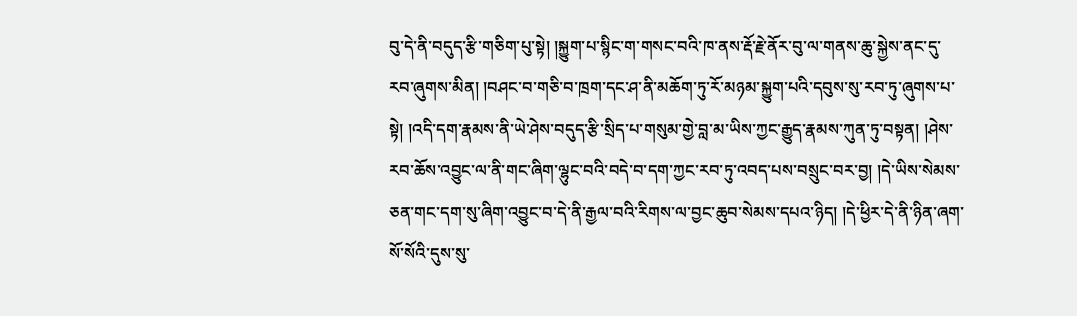བུ་དེ་ནི་བདུད་རྩི་གཅིག་པུ་སྟེ། །སྐྱུག་པ་སྙིང་ག་གསང་བའི་ཁ་ནས་རྡོ་རྗེ་ནོར་བུ་ལ་གནས་ཆུ་སྐྱེས་ནང་དུ་རབ་ཞུགས་མིན། །བཤང་བ་གཅི་བ་ཁྲག་དང་ཤ་ནི་མཆོག་ཏུ་རོ་མཉམ་སྐྱུག་པའི་དབུས་སུ་རབ་ཏུ་ཞུགས་པ་སྟེ། །འདི་དག་རྣམས་ནི་ཡེ་ཤེས་བདུད་རྩི་སྲིད་པ་གསུམ་གྱེ་བླ་མ་ཡིས་ཀྱང་རྒྱུད་རྣམས་ཀུན་ཏུ་བསྟན། །ཤེས་རབ་ཆོས་འབྱུང་ལ་ནི་གང་ཞིག་ལྷུང་བའི་བདེ་བ་དག་ཀྱང་རབ་ཏུ་འབད་པས་བསྲུང་བར་བྱ། །དེ་ཡིས་སེམས་ཅན་གང་དག་སུ་ཞིག་འབྱུང་བ་དེ་ནི་རྒྱལ་བའི་རིགས་ལ་བྱང་ཆུབ་སེམས་དཔའ་ཉིད། །དེ་ཕྱིར་དེ་ནི་ཉིན་ཞག་སོ་སོའི་དུས་སུ་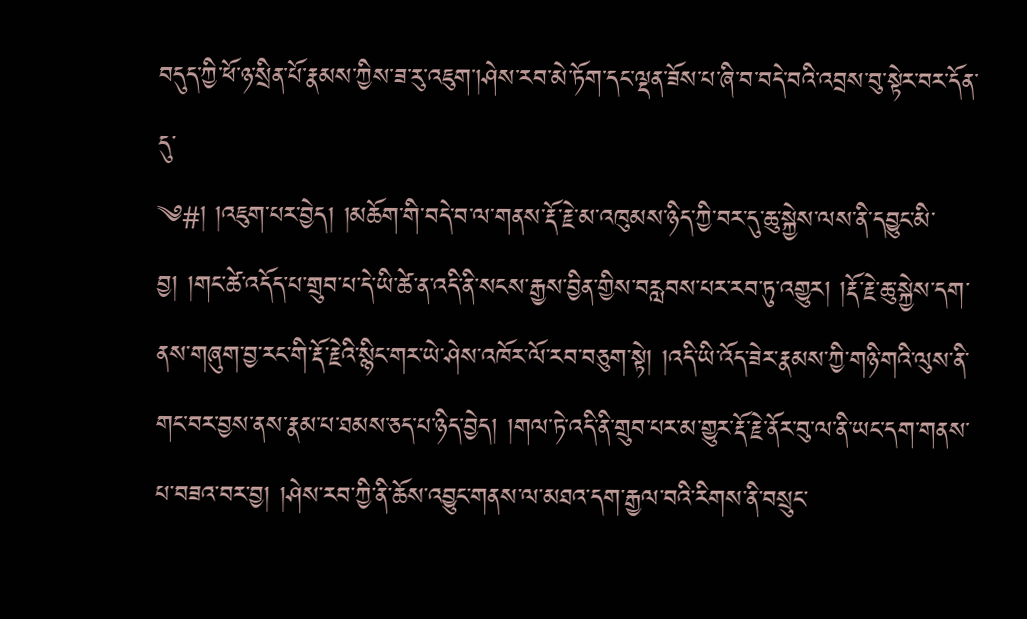བདུད་ཀྱི་ཕོ་ཉ་སྲིན་པོ་རྣམས་ཀྱིས་ཟ་རུ་འཇུག་།ཤེས་རབ་མེ་ཏོག་དང་ལྡན་ཟོས་པ་ཞི་བ་བདེ་བའི་འབྲས་བུ་སྟེར་བར་དོན་དུ་
༄#། །འཇུག་པར་བྱེད། །མཆོག་གི་བདེ་བ་ལ་གནས་རྡོ་རྗེ་མ་འཁུམས་ཉིད་ཀྱི་བར་དུ་ཆུ་སྐྱེས་ལས་ནི་དབྱུང་མི་བྱ། །གང་ཚེ་འདོད་པ་གྲུབ་པ་དེ་ཡི་ཚེ་ན་འདི་ནི་སངས་རྒྱས་བྱིན་གྱིས་བརླབས་པར་རབ་ཏུ་འགྱུར། །རྡོ་རྗེ་ཆུ་སྐྱེས་དག་ནས་གཞུག་བྱ་རང་གི་རྡོ་རྗེའི་སྙིང་གར་ཡེ་ཤེས་འཁོར་ལོ་རབ་བཅུག་སྟེ། །འདི་ཡི་འོད་ཟེར་རྣམས་ཀྱི་གཉི་གའི་ལུས་ནི་གང་བར་བྱས་ནས་རྣམ་པ་ཐམས་ཅད་པ་ཉིད་བྱེད། །གལ་ཏེ་འདི་ནི་གྲུབ་པར་མ་གྱུར་རྡོ་རྗེ་ནོར་བུ་ལ་ནི་ཡང་དག་གནས་པ་བཟའ་བར་བྱ། །ཤེས་རབ་ཀྱི་ནི་ཆོས་འབྱུང་གནས་ལ་མཐའ་དག་རྒྱལ་བའི་རིགས་ནི་བསྲུང་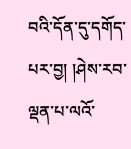བའི་དོན་དུ་དགོད་པར་བྱ། །ཤེས་རབ་ལྡན་པ་ལའོ་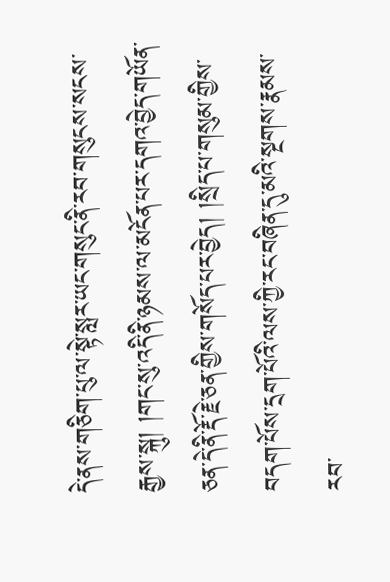དེ་ནས་གཅིག་པུ་ལ་སྟེ་སླར་ཡང་གསུང་ནི་རབ་གསུངས་སངས་རྒྱས་སྐུ། །གང་སུ་འདི་ནི་ཉམས་ལ་མངོན་པར་དགའ་བྱེད་གཡོན་ཅན་དེ་ནི་རྡོ་རྗེ་ཅན་གྱིས་གསོད་པར་བྱེད། །སྲིད་པ་གསུམ་གྱིས་བདག་པོས་དྲག་པོའི་ལས་ཀྱི་རང་བཞིན་དུ་མའི་སྔགས་རྣམས་རབ་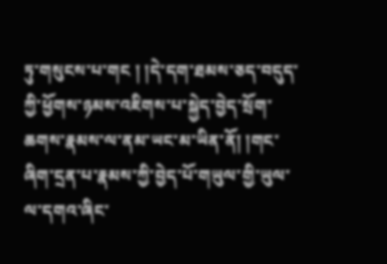ཏུ་གསུངས་པ་གང ། །དེ་དག་ཐམས་ཅད་བདུད་ཀྱི་ཕྱོགས་ཉམས་འཇིགས་པ་སྐྱེད་བྱེད་སྲོག་ཆགས་རྣམས་ལ་ནམ་ཡང་མ་ཡིན་ནོ། །གང་ཞིག་དྲན་པ་རྣམས་ཀྱི་བྱེད་པོ་གཡུལ་གྱི་ཡུལ་ལ་དགའ་ཞིང་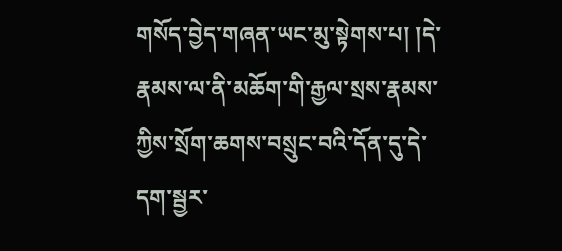གསོད་བྱེད་གཞན་ཡང་མུ་སྟེགས་པ། །དེ་རྣམས་ལ་ནི་མཆོག་གི་རྒྱལ་སྲས་རྣམས་ཀྱིས་སྲོག་ཆགས་བསྲུང་བའི་དོན་དུ་དེ་དག་སྦྱར་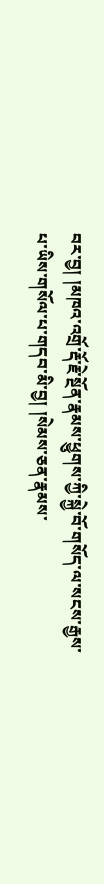བར་བྱ། །མཁའ་འགྲོ་རྡོ་རྗེ་སྔོན་རྣམས་ཕྱུགས་ཀྱི་སྐྱེ་བོ་གསོད་ལ་སངས་རྒྱས་
པ་ཡིས་གསོལ་པ་གདབ་མི་བྱ། །སེམས་ཅན་རྣམས་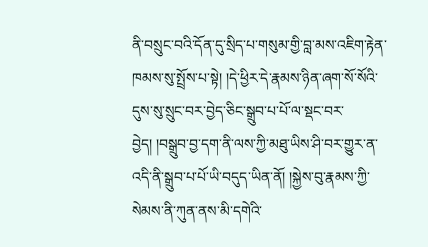ནི་བསྲུང་བའི་དོན་དུ་སྲིད་པ་གསུམ་གྱི་བླ་མས་འཇིག་རྟེན་ཁམས་སུ་སྤྲོས་པ་སྟེ། །དེ་ཕྱིར་དེ་རྣམས་ཉིན་ཞག་སོ་སོའི་དུས་སུ་སྲུང་བར་བྱེད་ཅིང་སྒྲུབ་པ་པོ་ལ་སྡང་བར་བྱེད། །བསྒྲུབ་བྱ་དག་ནི་ལས་ཀྱི་མཐུ་ཡིས་ཤི་བར་གྱུར་ན་འདི་ནི་སྒྲུབ་པ་པོ་ཡི་བདུད་ཡིན་ནོ། །སྐྱེས་བུ་རྣམས་ཀྱི་སེམས་ནི་ཀུན་ནས་མི་དགེའི་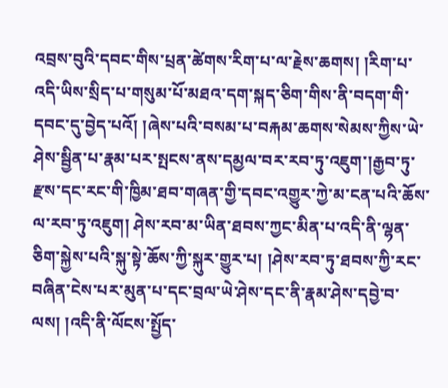འབྲས་བུའི་དབང་གིས་པྲན་ཚེགས་རིག་པ་ལ་རྗེས་ཆགས། །རིག་པ་འདི་ཡིས་སྲིད་པ་གསུམ་པོ་མཐའ་དག་སྐད་ཅིག་གིས་ནི་བདག་གི་དབང་དུ་བྱེད་པའོ། །ཞེས་པའི་བསམ་པ་བརྐམ་ཆགས་སེམས་ཀྱིས་ཡེ་ཤེས་སྦྱིན་པ་རྣམ་པར་སྤངས་ནས་དམྱལ་བར་རབ་ཏུ་འཇུག་།རྒྱབ་ཏུ་རྫས་དང་རང་གི་ཁྱིམ་ཐབ་གཞན་གྱི་དབང་འགྱུར་ཀྱེ་མ་ངན་པའི་ཆོས་ལ་རབ་ཏུ་འཇུག། ཤེས་རབ་མ་ཡིན་ཐབས་ཀྱང་མིན་པ་འདི་ནི་ལྷན་ཅིག་སྐྱེས་པའི་སྐུ་སྟེ་ཆོས་ཀྱི་སྐུར་གྱུར་པ། །ཤེས་རབ་ཏུ་ཐབས་ཀྱི་རང་བཞིན་ངེས་པར་མུན་པ་དང་བྲལ་ཡེ་ཤེས་དང་ནི་རྣམ་ཤེས་དབྱེ་བ་ལས། །འདི་ནི་ལོངས་སྤྱོད་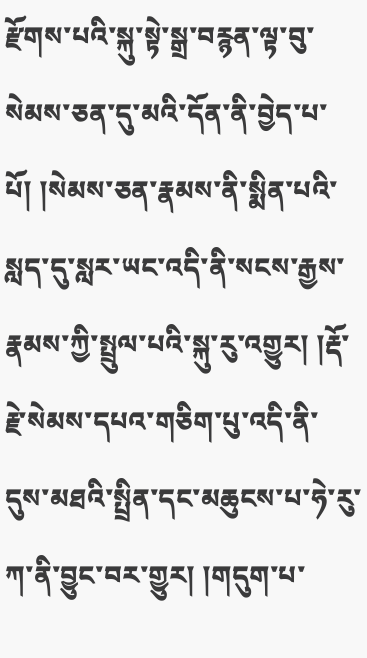རྫོགས་པའི་སྐུ་སྟེ་སྒྲ་བརྙན་ལྟ་བུ་སེམས་ཅན་དུ་མའི་དོན་ནི་བྱེད་པ་པོ། །སེམས་ཅན་རྣམས་ནི་སྨིན་པའི་སླད་དུ་སླར་ཡང་འདི་ནི་སངས་རྒྱས་རྣམས་ཀྱི་སྤྲུལ་པའི་སྐུ་རུ་འགྱུར། །རྡོ་རྗེ་སེམས་དཔའ་གཅིག་པུ་འདི་ནི་དུས་མཐའི་སྤྲིན་དང་མཆུངས་པ་ཧེ་རུ་ཀ་ནི་བྱུང་བར་གྱུར། །གདུག་པ་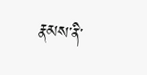རྣམས་ནི་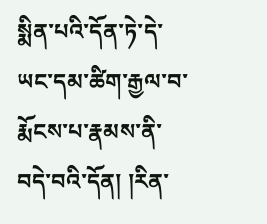སྨིན་པའི་དོན་ཏེ་དེ་ཡང་དམ་ཚིག་རྒྱལ་བ་རྨོངས་པ་རྣམས་ནི་བདེ་བའི་དོན། །རིན་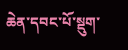ཆེན་དབང་པོ་སྡུག་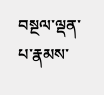བསྔལ་ལྡན་པ་རྣམས་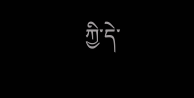ཀྱི་དེ་